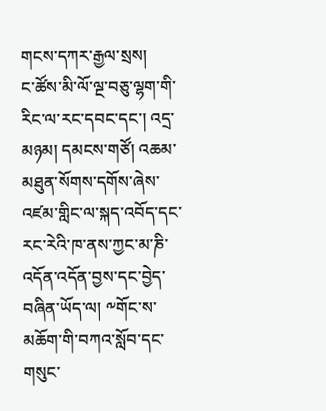གངས་དཀར་རྒྱལ་སྲས།
ང་ཚོས་མི་ལོ་ལྔ་བཅུ་ལྷག་གི་རིང་ལ་རང་དབང་དང་། འདྲ་མཉམ། དམངས་གཙོ། འཆམ་མཐུན་སོགས་དགོས་ཞེས་འཛམ་གླིང་ལ་སྐད་འབོད་དང་རང་རེའི་ཁ་ནས་ཀྱང་མ་ཎི་འདོན་འདོན་བྱས་དང་བྱེད་བཞིན་ཡོད་ལ། ༸གོང་ས་མཆོག་གི་བཀའ་སློབ་དང་གསུང་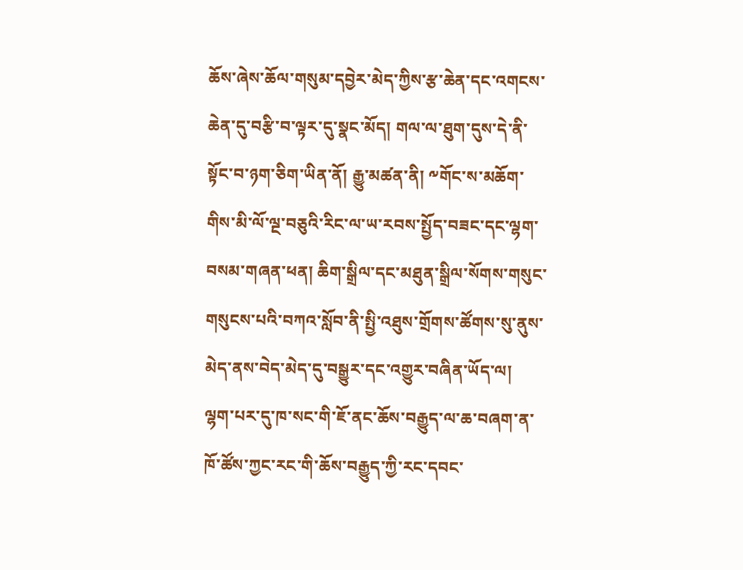ཆོས་ཞེས་ཆོལ་གསུམ་དབྱེར་མེད་ཀྱིས་རྩ་ཆེན་དང་འགངས་ཆེན་དུ་བརྩི་བ་ལྟར་དུ་སྣང་མོད། གལ་ལ་ཐུག་དུས་དེ་ནི་སྟོང་བ་ཉག་ཅིག་ཡིན་ནོ། རྒྱུ་མཚན་ནི། ༸གོང་ས་མཆོག་གིས་མི་ལོ་ལྔ་བཅུའི་རིང་ལ་ཡ་རབས་སྤྱོད་བཟང་དང་ལྷག་བསམ་གཞན་ཕན། ཆིག་སྒྲིལ་དང་མཐུན་སྒྲིལ་སོགས་གསུང་གསུངས་པའི་བཀའ་སློབ་ནི་སྤྱི་འཐུས་གྲོགས་ཚོགས་སུ་ནུས་མེད་ནས་བེད་མེད་དུ་བསྒྱུར་དང་འགྱུར་བཞིན་ཡོད་ལ།
ལྷག་པར་དུ་ཁ་སང་གི་ཇོ་ནང་ཆོས་བརྒྱུད་ལ་ཆ་བཞག་ན་ཁོ་ཚོས་ཀྱང་རང་གི་ཆོས་བརྒྱུད་ཀྱི་རང་དབང་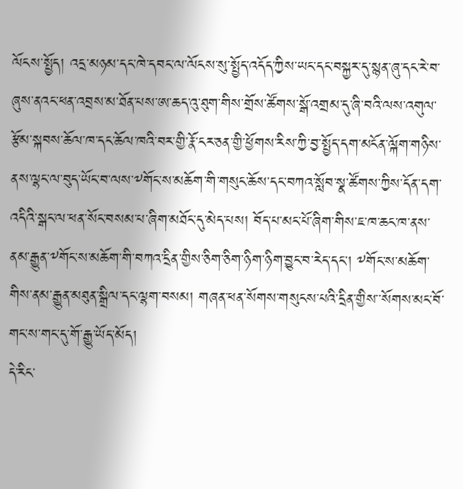ལོངས་སྤྱོད། འདྲ་མཉམ་དང་ཁེ་དབང་ལ་ལོངས་སུ་སྤྱོད་འདོད་ཀྱིས་ཡང་དང་བསྐྱར་དུ་སྙན་ཞུ་དང་རེ་བ་ཞུས་ནའང་ཕན་འབྲས་མ་ཐོན་པས་ཨ་ཆད་འུ་ཐུག་གིས་གྲོས་ཚོགས་སྒོ་འགྲམ་དུ་ཞི་བའི་ལས་འགུལ་རྩོམ་སྐབས་ཆོལ་ཁ་དང་ཆོལ་ཁའི་བར་གྱི་རྣོ་ངར་ཅན་གྱི་ཕྱོགས་རིས་ཀྱི་བྱ་སྤྱོད་དག་མངོན་ལྐོག་གཉིས་ནས་ལྷང་ལ་བུད་ཡོང་བ་ལས་༸གོང་ས་མཆོག་གི་གསུང་ཆོས་དང་བཀའ་སློབ་སྣ་ཚོགས་ཀྱིས་དོན་དག་འདིའི་སྒང་ལ་ཕན་སོང་བསམ་པ་ཞིག་མཐོང་དུ་མེད་པས། བོད་པ་མང་པོ་ཞིག་གིས་ཇ་ཁ་ཆང་ཁ་ནས་ནམ་རྒྱུན་༸གོང་ས་མཆོག་གི་བཀའ་དྲིན་གྱིས་ཅིག་ཅིག་ཉིག་ཉིག་བྱུང་བ་རེད་དང་། ༸གོང་ས་མཆོག་གིས་ནམ་རྒྱུན་མཐུན་སྒྲིལ་དང་ལྷག་བསམ། གཞན་ཕན་སོགས་གསུངས་པའི་དྲིན་གྱིས་་སོགས་མང་བོ་གང་ས་གང་དུ་གོ་རྒྱུ་ཡོད་མོད།
དེ་རིང་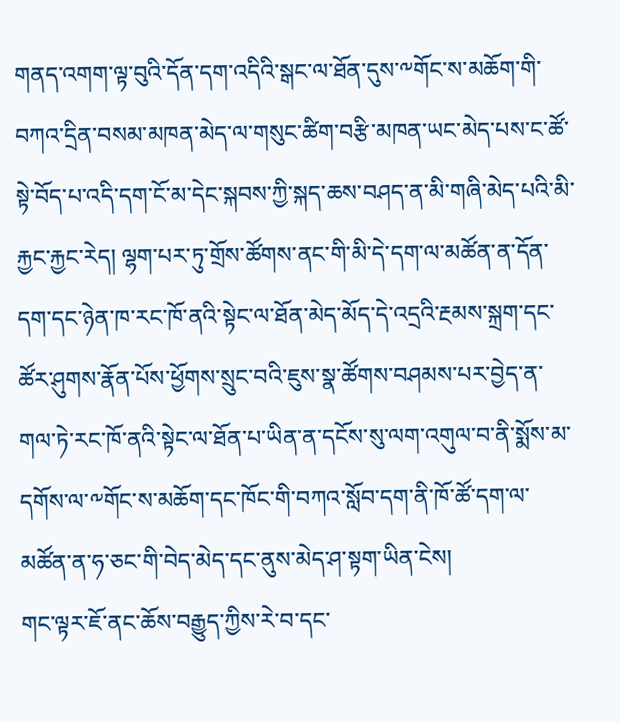གནད་འགག་ལྟ་བུའི་དོན་དག་འདིའི་སྒང་ལ་ཐོན་དུས་༸གོང་ས་མཆོག་གི་བཀའ་དྲིན་བསམ་མཁན་མེད་ལ་གསུང་ཚིག་བརྩི་མཁན་ཡང་མེད་པས་ང་ཚོ་སྟེ་བོད་པ་འདི་དག་ངོ་མ་དེང་སྐབས་ཀྱི་སྐད་ཆས་བཤད་ན་མི་གཞི་མེད་པའི་མི་རྐྱང་རྐྱང་རེད། ལྷག་པར་ཏུ་གྲོས་ཚོགས་ནང་གི་མི་དེ་དག་ལ་མཚོན་ན་དོན་དག་དང་ཉེན་ཁ་རང་ཁོ་ནའི་སྟེང་ལ་ཐོན་མེད་མོད་དེ་འདྲའི་རྔམས་སྐྲག་དང་ཚོར་ཤུགས་རྣོན་པོས་ཕྱོགས་སྲུང་བའི་ཇུས་སྣ་ཚོགས་བཤམས་པར་བྱེད་ན་གལ་ཏེ་རང་ཁོ་ནའི་སྟེང་ལ་ཐོན་པ་ཡིན་ན་དངོས་སུ་ལག་འགུལ་བ་ནི་སྨོས་མ་དགོས་ལ་༸གོང་ས་མཆོག་དང་ཁོང་གི་བཀའ་སློབ་དག་ནི་ཁོ་ཚོ་དག་ལ་མཚོན་ན་ཧ་ཅང་གི་བེད་མེད་དང་ནུས་མེད་ཤ་སྟག་ཡིན་ངེས།
གང་ལྟར་ཇོ་ནང་ཆོས་བརྒྱུད་ཀྱིས་རེ་བ་དང་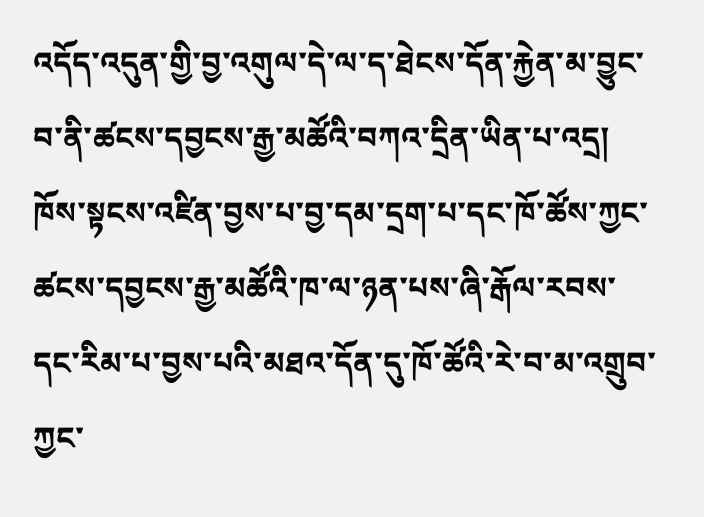འདོད་འདུན་གྱི་བྱ་འགུལ་དེ་ལ་ད་ཐེངས་དོན་རྐྱེན་མ་བྱུང་བ་ནི་ཚངས་དབྱངས་རྒྱ་མཚོའི་བཀའ་དྲིན་ཡིན་པ་འདྲ། ཁོས་སྟངས་འཛིན་བྱས་པ་བྱ་དམ་དྲག་པ་དང་ཁོ་ཚོས་ཀྱང་ཚངས་དབྱངས་རྒྱ་མཚོའི་ཁ་ལ་ཉན་པས་ཞི་རྒོལ་རབས་དང་རིམ་པ་བྱས་པའི་མཐའ་དོན་དུ་ཁོ་ཚོའི་རེ་བ་མ་འགྲུབ་ཀྱང་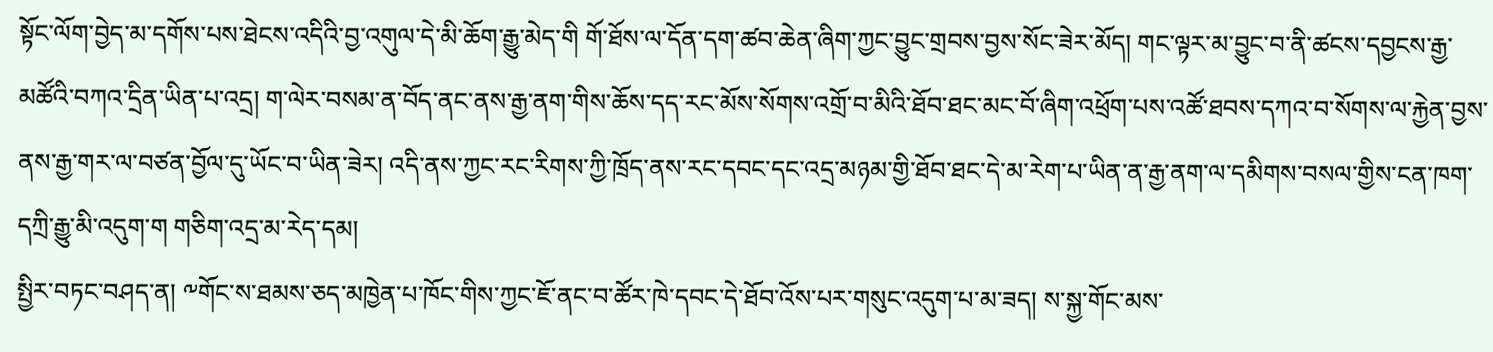སྟོང་ལོག་བྱེད་མ་དགོས་པས་ཐེངས་འདིའི་བྱ་འགུལ་དེ་མི་ཆོག་རྒྱུ་མེད་གི གོ་ཐོས་ལ་དོན་དག་ཚབ་ཆེན་ཞིག་ཀྱང་བྱུང་གྲབས་བྱས་སོང་ཟེར་མོད། གང་ལྟར་མ་བྱུང་བ་ནི་ཚངས་དབྱངས་རྒྱ་མཚོའི་བཀའ་དྲིན་ཡིན་པ་འདྲ། ག་ལེར་བསམ་ན་བོད་ནང་ནས་རྒྱ་ནག་གིས་ཆོས་དད་རང་མོས་སོགས་འགྲོ་བ་མིའི་ཐོབ་ཐང་མང་བོ་ཞིག་འཕྲོག་པས་འཚོ་ཐབས་དཀའ་བ་སོགས་ལ་རྐྱེན་བྱས་ནས་རྒྱ་གར་ལ་བཙན་བྱོལ་དུ་ཡོང་བ་ཡིན་ཟེར། འདི་ནས་ཀྱང་རང་རིགས་ཀྱི་ཁྲོད་ནས་རང་དབང་དང་འདྲ་མཉམ་གྱི་ཐོབ་ཐང་དེ་མ་རེག་པ་ཡིན་ན་རྒྱ་ནག་ལ་དམིགས་བསལ་གྱིས་ངན་ཁག་དཀྲི་རྒྱུ་མི་འདུག་ག གཅིག་འདྲ་མ་རེད་དམ།
སྤྱིར་བཏང་བཤད་ན། ༸གོང་ས་ཐམས་ཅད་མཁྱེན་པ་ཁོང་གིས་ཀྱང་ཇོ་ནང་བ་ཚོར་ཁེ་དབང་དེ་ཐོབ་འོས་པར་གསུང་འདུག་པ་མ་ཟད། ས་སྐྱ་གོང་མས་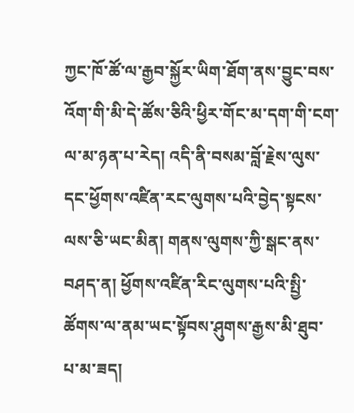ཀྱང་ཁོ་ཚོ་ལ་རྒྱབ་སྐྱོར་ཡིག་ཐོག་ནས་བྱུང་བས་འོག་གི་མི་དེ་ཚོས་ཅིའི་ཕྱིར་གོང་མ་དག་གི་ངག་ལ་མ་ཉན་པ་རེད། འདི་ནི་བསམ་བློ་རྗེས་ལུས་དང་ཕྱོགས་འཛིན་རང་ལུགས་པའི་བྱེད་སྟངས་ལས་ཅི་ཡང་མིན། གནས་ལུགས་ཀྱི་སྒང་ནས་བཤད་ན། ཕྱོགས་འཛིན་རིང་ལུགས་པའི་སྤྱི་ཚོགས་ལ་ནམ་ཡང་སྟོབས་ཤུགས་རྒྱས་མི་ཐུབ་པ་མ་ཟད།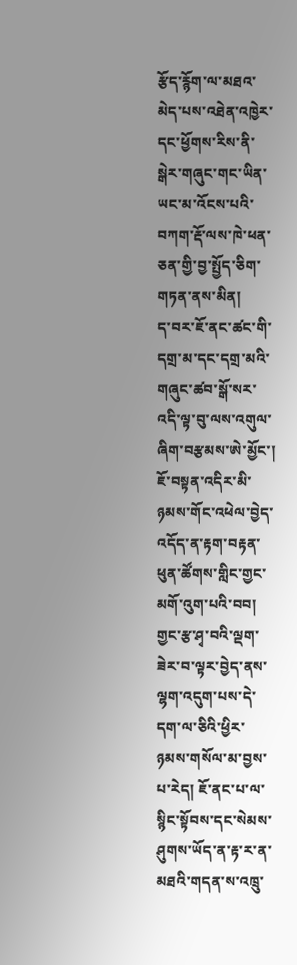རྩོད་རྙོག་ལ་མཐའ་མེད་པས་འཐེན་འཁྱེར་དང་ཕྱོགས་རིས་ནི་སྒེར་གཞུང་གང་ཡིན་ཡང་མ་འོངས་པའི་བཀག་རྡོ་ལས་ཁེ་ཕན་ཅན་གྱི་བྱ་སྤྱོད་ཅིག་གཏན་ནས་མིན།
ད་བར་ཇོ་ནང་ཚང་གི་དགྲ་མ་དང་དགྲ་མའི་གཞུང་ཚབ་སྒོ་སར་འདི་ལྟ་བུ་ལས་འགུལ་ཞིག་བརྩམས་ཨེ་མྱོང་། ཇོ་བསྟན་འདིར་མི་ཉམས་གོང་འཕེལ་བྱེད་འདོད་ན་རྟག་བརྟན་ཕུན་ཚོགས་གླིང་གྱང་མགོ་འུག་པའི་བབ། གྱང་རྩ་ཤྭ་བའི་ལྡག་ཟེར་བ་ལྟར་བྱེད་ནས་ལྷག་འདུག་པས་དེ་དག་ལ་ཅིའི་ཕྱིར་ཉམས་གསོལ་མ་བྱས་པ་རེད། ཇོ་ནང་པ་ལ་སྙིང་སྟོབས་དང་སེམས་ཤུགས་ཡོད་ན་རྟ་ར་ན་མཐའི་གདན་ས་འཁྲུ་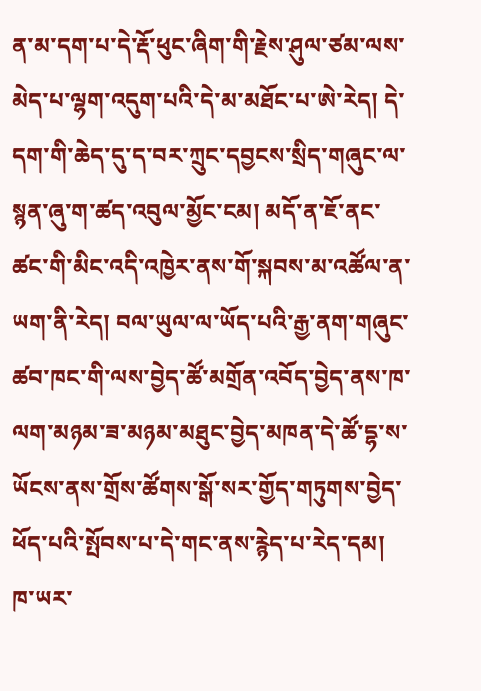ན་མ་དག་པ་དེ་རྡོ་ཕུང་ཞིག་གི་རྗེས་ཤུལ་ཙམ་ལས་མེད་པ་ལྷག་འདུག་པའི་དེ་མ་མཐོང་པ་ཨེ་རེད། དེ་དག་གི་ཆེད་དུ་ད་བར་ཀྲུང་དབྱངས་སྲིད་གཞུང་ལ་སྙན་ཞུ་ག་ཚད་འབུལ་མྱོང་ངམ། མདོ་ན་ཇོ་ནང་ཚང་གི་མིང་འདི་འཁྱེར་ནས་གོ་སྐབས་མ་འཚོལ་ན་ཡག་ནི་རེད། བལ་ཡུལ་ལ་ཡོད་པའི་རྒྱ་ནག་གཞུང་ཚབ་ཁང་གི་ལས་བྱེད་ཚོ་མགྲོན་འབོད་བྱེད་ནས་ཁ་ལག་མཉམ་ཟ་མཉམ་མཐུང་བྱེད་མཁན་དེ་ཚོ་དྷ་ས་ཡོངས་ནས་གྲོས་ཚོགས་སྒོ་སར་གྱོད་གཏུགས་བྱེད་ཕོད་པའི་སྤོབས་པ་དེ་གང་ནས་རྙེད་པ་རེད་དམ།
ཁ་ཡར་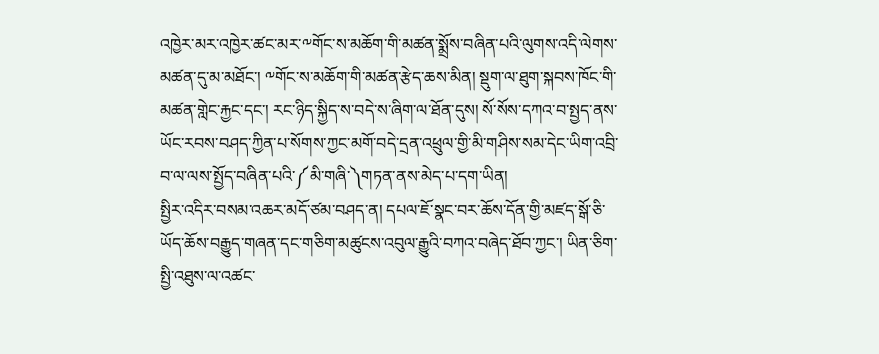འཁྱེར་མར་འཁྱེར་ཚང་མར་༸གོང་ས་མཆོག་གི་མཚན་སྨྲོས་བཞིན་པའི་ལུགས་འདི་ལེགས་མཚན་དུ་མ་མཐོང་། ༸གོང་ས་མཆོག་གི་མཚན་རྩེད་ཆས་མིན། སྡུག་ལ་ཐུག་སྐབས་ཁོང་གི་མཚན་གླེང་རྐྱང་དང་། རང་ཉིད་སྐྱིད་ས་བདེ་ས་ཞིག་ལ་ཐོན་དུས། སོ་སོས་དཀའ་བ་སྤྱད་ནས་ཡོང་རབས་བཤད་ཀྱིན་པ་སོགས་ཀྱང་མགོ་བདེ་དྲན་འཕྲུལ་གྱི་མི་གཤིས་སམ་དེང་ཡིག་འབྲི་བ་ལ་ལས་སྤྱོད་བཞིན་པའི་༼མི་གཞི་༽གཏན་ནས་མེད་པ་དག་ཡིན།
སྤྱིར་འདིར་བསམ་འཆར་མདོ་ཙམ་བཤད་ན། དཔལ་ཇོ་སྣང་བར་ཆོས་དོན་གྱི་མཛད་སྒོ་ཅི་ཡོད་ཆོས་བརྒྱུད་གཞན་དང་གཅིག་མཚུངས་འབུལ་རྒྱུའི་བཀའ་བཞེད་ཐོབ་ཀྱང་། ཡིན་ཅིག་སྤྱི་འཐུས་ལ་འཚང་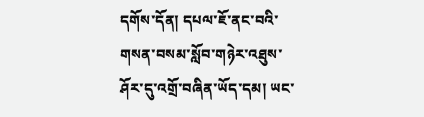དགོས་དོན། དཔལ་ཇོ་ནང་བའི་གསན་བསམ་སློབ་གཉེར་འཐུས་ཤོར་དུ་འགྲོ་བཞིན་ཡོད་དམ། ཡང་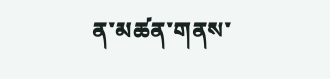ན་མཚན་གནས་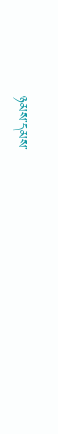ཉམས་དམས་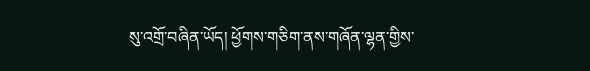སུ་འགྲོ་བཞིན་ཡོད། ཕྱོགས་གཅིག་ནས་གཞོན་ལྷན་གྱིས་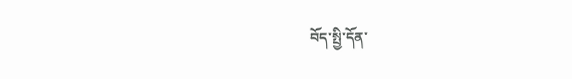བོད་སྤྱི་དོན་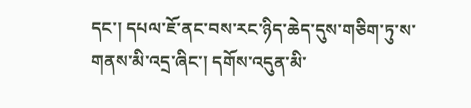དང་། དཔལ་ཇོ་ནང་བས་རང་ཉིད་ཆེད་དུས་གཅིག་ཏུ་ས་གནས་མི་འདྲ་ཞིང་། དགོས་འདུན་མི་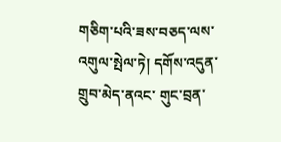གཅིག་པའི་ཟས་བཅད་ལས་འགུལ་སྤེལ་ཏེ། དགོས་འདུན་གྲུབ་མེད་ནའང་ གུང་བྲན་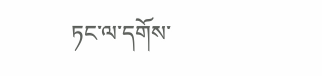ཏང་ལ་དགོས་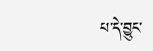པ་དེ་བྱུང་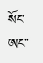སོང་ཨང་་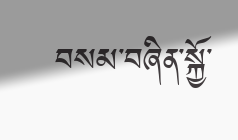བསམ་བཞིན་སྐྱོ་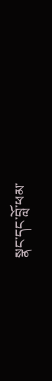སྣང་དང་བློ་ཕམ་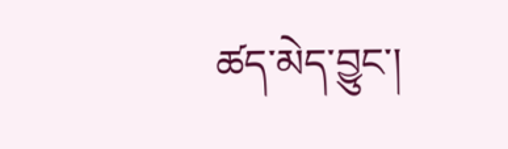ཚད་མེད་བྱུང་།